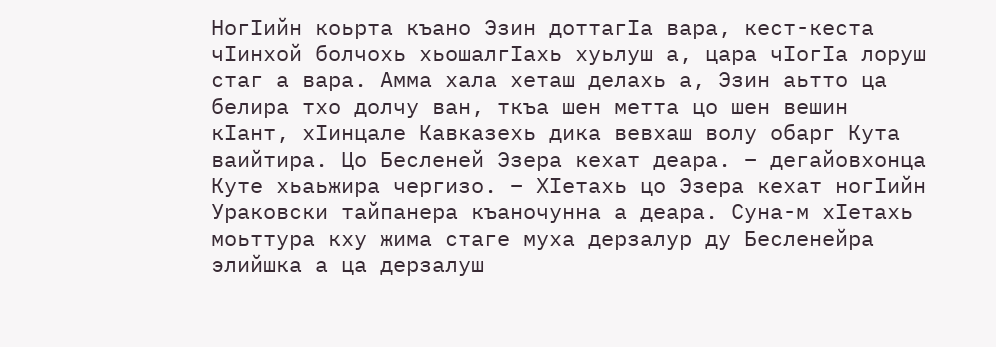НогIийн коьрта къано Эзин доттагIа вара, кест-кеста чIинхой болчохь хьошалгIахь хуьлуш а, цара чIогIа лоруш стаг а вара. Амма хала хеташ делахь а, Эзин аьтто ца белира тхо долчу ван, ткъа шен метта цо шен вешин кIант, хIинцале Кавказехь дика вевхаш волу обарг Кута ваийтира. Цо Бесленей Эзера кехат деара. – дегайовхонца Куте хьаьжира чергизо. – ХIетахь цо Эзера кехат ногIийн Ураковски тайпанера къаночунна а деара. Суна-м хIетахь моьттура кху жима стаге муха дерзалур ду Бесленейра элийшка а ца дерзалуш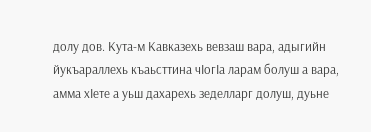долу дов. Кута-м Кавказехь вевзаш вара, адыгийн йукъараллехь къаьсттина чIогIа ларам болуш а вара, амма хIете а уьш дахарехь зеделларг долуш, дуьне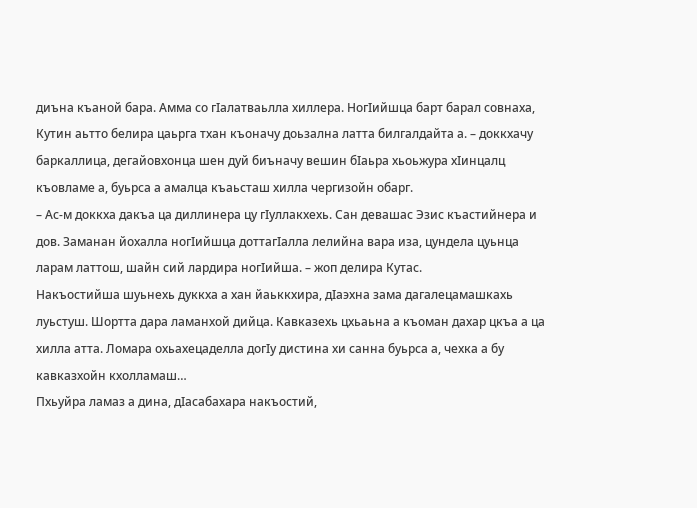диъна къаной бара. Амма со гIалатваьлла хиллера. НогIийшца барт барал совнаха, Кутин аьтто белира цаьрга тхан къоначу доьзална латта билгалдайта а. – доккхачу баркаллица, дегайовхонца шен дуй биъначу вешин бIаьра хьоьжура хIинцалц къовламе а, буьрса а амалца къаьсташ хилла чергизойн обарг.
– Ас-м доккха дакъа ца диллинера цу гIуллакхехь. Сан девашас Эзис къастийнера и дов. Заманан йохалла ногIийшца доттагIалла лелийна вара иза, цундела цуьнца ларам латтош, шайн сий лардира ногIийша. – жоп делира Кутас.
Накъостийша шуьнехь дуккха а хан йаьккхира, дIаэхна зама дагалецамашкахь луьстуш. Шортта дара ламанхой дийца. Кавказехь цхьаьна а къоман дахар цкъа а ца хилла атта. Ломара охьахецаделла догIу дистина хи санна буьрса а, чехка а бу кавказхойн кхолламаш…
Пхьуйра ламаз а дина, дIасабахара накъостий,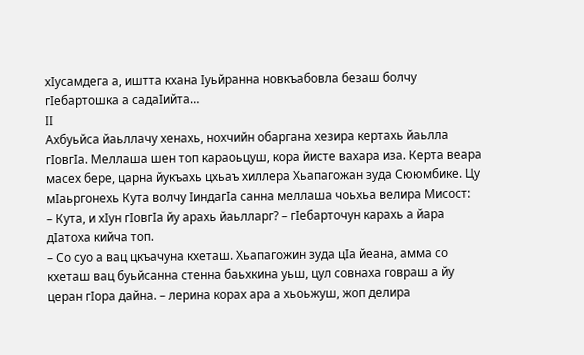хIусамдега а, иштта кхана Iуьйранна новкъабовла безаш болчу гIебартошка а садаIийта…
II
Ахбуьйса йаьллачу хенахь, нохчийн обаргана хезира кертахь йаьлла гIовгIа. Меллаша шен топ караоьцуш, кора йисте вахара иза. Керта веара масех бере, царна йукъахь цхьаъ хиллера Хьапагожан зуда Сююмбике. Цу мIаьргонехь Кута волчу IиндагIа санна меллаша чоьхьа велира Мисост:
– Кута, и хIун гIовгIа йу арахь йаьлларг? – гIебарточун карахь а йара дIатоха кийча топ.
– Со суо а вац цкъачуна кхеташ. Хьапагожин зуда цIа йеана, амма со кхеташ вац буьйсанна стенна баьхкина уьш, цул совнаха говраш а йу церан гIора дайна. – лерина корах ара а хьоьжуш, жоп делира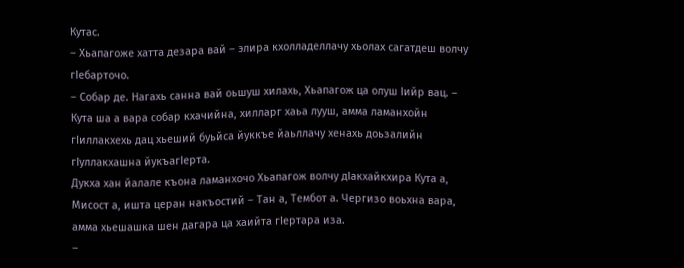Кутас.
– Хьапагоже хатта дезара вай – элира кхолладеллачу хьолах сагатдеш волчу гIебарточо.
– Собар де. Нагахь санна вай оьшуш хилахь, Хьапагож ца олуш Iийр вац. – Кута ша а вара собар кхачийна, хилларг хаьа лууш, амма ламанхойн гIиллакхехь дац хьеший буьйса йуккъе йаьллачу хенахь доьзалийн гIуллакхашна йукъагIерта.
Дукха хан йалале къона ламанхочо Хьапагож волчу дIакхайкхира Кута а, Мисост а, ишта церан накъостий – Тан а, Тембот а. Чергизо воьхна вара, амма хьешашка шен дагара ца хаийта гIертара иза.
–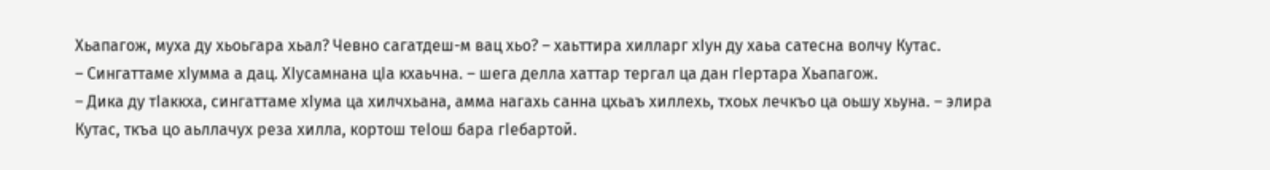Хьапагож, муха ду хьоьгара хьал? Чевно сагатдеш-м вац хьо? – хаьттира хилларг хIун ду хаьа сатесна волчу Кутас.
– Сингаттаме хIумма а дац. ХIусамнана цIа кхаьчна. – шега делла хаттар тергал ца дан гIертара Хьапагож.
– Дика ду тIаккха, сингаттаме хIума ца хилчхьана, амма нагахь санна цхьаъ хиллехь, тхоьх лечкъо ца оьшу хьуна. – элира Кутас, ткъа цо аьллачух реза хилла, кортош теIош бара гIебартой.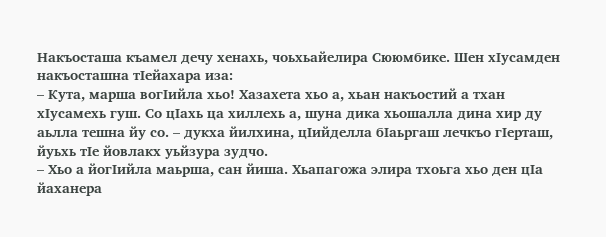Накъосташа къамел дечу хенахь, чоьхьайелира Сююмбике. Шен хIусамден накъосташна тIейахара иза:
– Кута, марша вогIийла хьо! Хазахета хьо а, хьан накъостий а тхан хIусамехь гуш. Со цIахь ца хиллехь а, шуна дика хьошалла дина хир ду аьлла тешна йу со. – дукха йилхина, цIийделла бIаьргаш лечкъо гIерташ, йуьхь тIе йовлакх уьйзура зудчо.
– Хьо а йогIийла маьрша, сан йиша. Хьапагожа элира тхоьга хьо ден цIа йаханера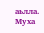аьлла. Муха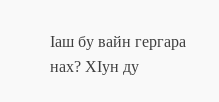Iаш бу вайн гергара нах? ХIун ду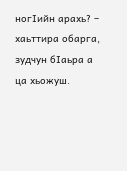ногIийн арахь? – хаьттира обарга, зудчун бIаьра а ца хьожуш.